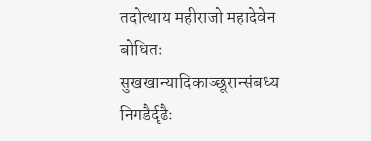तदोत्थाय महीराजो महादेवेन बोधितः
सुखखान्यादिकाञ्छूरान्संबध्य निगडैर्दृढैः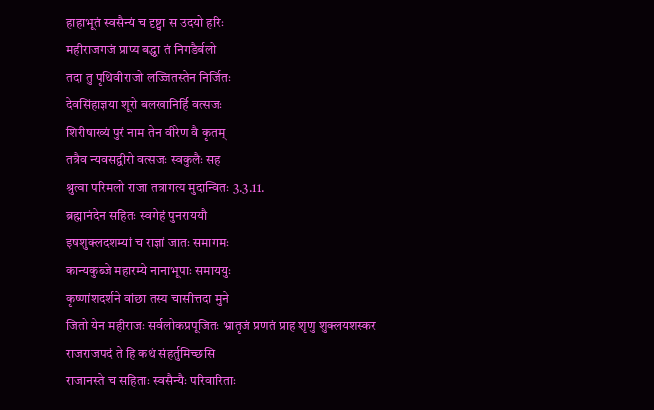हाहाभूतं स्वसैन्यं च दृष्ट्वा स उदयो हरिः
महीराजगजं प्राप्य बद्ध्वा तं निगडैर्बलो
तदा तु पृथिवीराजो लज्जितस्तेन निर्जितः
देवसिंहाज्ञया शूरो बलखानिर्हि वत्सजः
शिरीषाख्यं पुरं नाम तेन वीरेण वै कृतम्
तत्रैव न्यवसद्वीरो वत्सजः स्वकुलैः सह
श्रुत्वा परिमलो राजा तत्रागत्य मुदान्वितः 3.3.11.
ब्रह्मानंदेन सहितः स्वगेहं पुनराययौ
इषशुक्लदशम्यां च राज्ञां जातः समागमः
कान्यकुब्जे महारम्ये नानाभूपाः समाययुः
कृष्णांशदर्शने वांछा तस्य चासीत्तदा मुने
जितो येन महीराजः सर्वलोकप्रपूजितः भ्रातृजं प्रणतं प्राह शृणु शुक्लयशस्कर
राजराजपदं ते हि कथं संहर्तुमिच्छसि
राजानस्ते च सहिताः स्वसैन्यैः परिवारिताः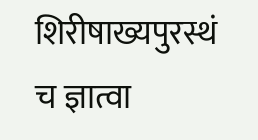शिरीषाख्यपुरस्थं च ज्ञात्वा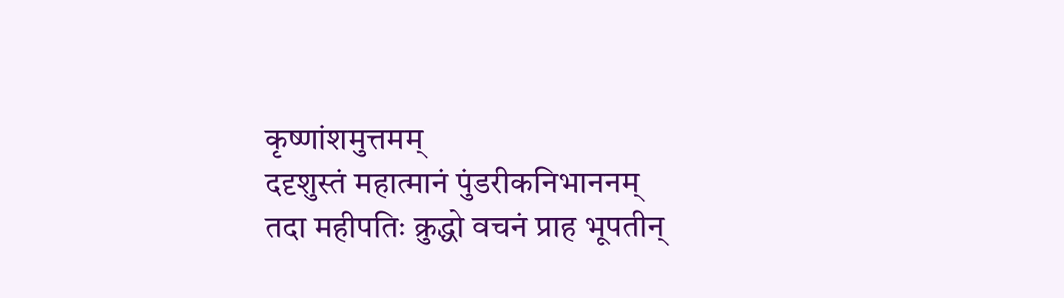कृष्णांशमुत्तमम्
ददृशुस्तं महात्मानं पुंडरीकनिभाननम्
तदा महीपतिः क्रुद्धो वचनं प्राह भूपतीन्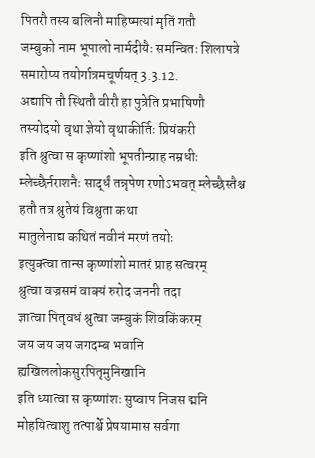पितरौ तस्य बलिनौ माहिष्मत्यां मृतिं गतौ
जम्बुको नाम भूपालो नार्मदीयैः समन्वितः शिलापत्रे समारोप्य तयोर्गात्रमचूर्णयत् 3.3.12.
अद्यापि तौ स्थितौ वीरौ हा पुत्रेति प्रभाषिणौ तस्योदयो वृथा ज्ञेयो वृथाकीर्तिः प्रियंकरी
इति श्रुत्वा स कृष्णांशो भूपतीन्प्राह नम्रधीः
म्लेच्छैर्नराशनैः सार्द्धं तन्नृपेण रणोऽभवत् म्लेच्छैस्तैश्च हतौ तत्र श्रुतेयं विश्रुता कथा
मातुलेनाद्य कथितं नवीनं मरणं तयोः
इत्युक्त्वा तान्स कृष्णांशो मातरं प्राह सत्वरम्
श्रुत्वा वज्रसमं वाक्यं रुरोद जननी तदा
ज्ञात्वा पितृवधं श्रुत्वा जम्बुकं शिवकिंकरम्
जय जय जय जगदम्ब भवानि ह्यखिललोकसुरपितृमुनिखानि
इति ध्यात्वा स कृष्णांशः सुष्वाप निजस द्मनि मोहयित्वाशु तत्पार्श्वे प्रेषयामास सर्वगा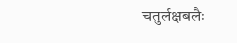चतुर्लक्षबलैः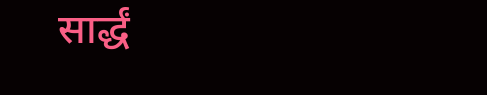सार्द्धं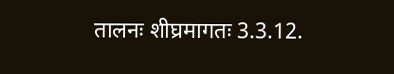तालनः शीघ्रमागतः 3.3.12.